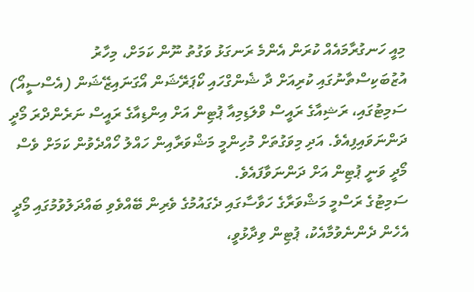މިއީ ހަނގުރާމައެއް ކުރަން އެންމެ ރަނގަޅު ވަގުތު ނޫން ކަމަށް، މިހާރު އުޒުބަކިސްތާނުގައި ކުރިއަށް ދާ ޝެންގްހައި ކޯޕަރޭޝަން އޯގަނައިޒޭޝަން (އެސްސީއޯ) ސަމިޓުގައި، ރަޝިއާގެ ރައީސް ވްލަޑިމިއާ ޕުޓިން އަށް އިންޑިއާގެ ރައީސް ނަރެންދްރަ މޯދީ ދަންނަވައިފިއެވެ. އަދި މިވަގުތަށް މުހިންމީ މަޝްވަރާއިން ހައްލު ހޯއްދެވުން ކަމަށް ވެސް މޯދީ ވަނީ ޕުޓިން އަށް ދަންނަވާފައެވެ.
ސަމިޓުގެ ރަސްމީ މަޝްވަރާގެ ހަވާސާގައި ދެގައުމުގެ ވެރިން ބޭއްވެވި ބައްދަލުވުމުގައި މޯދީ އެހެން ދެންނެވުމާއެކު، ޕުޓިން ވިދާޅުވީ،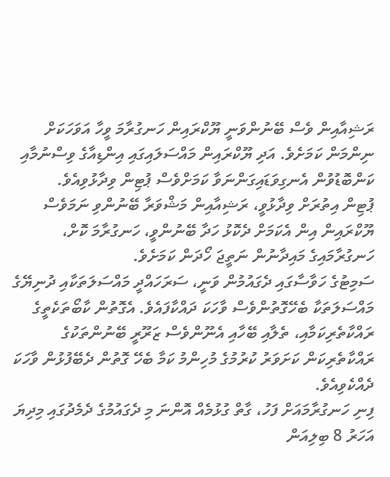ރަޝިއާއިން ވެސް ބޭނުންވަނީ ޔޫކްރައިން ހަނގުރާމަ ވީހާ އަވަހަކަށް ނިންމަން ކަމަށެވެ. އަދި ޔޫކްރައިން މައްސަލައިގައި އިންޑިއާގެ ވިސްނުމާއި ކަންބޮޑުވުން އެނގިވަޑައިގަންނަވާ ކަމަށްވެސް ޕުޓިން ވިދާޅުވިއެވެ.
ޕުޓިން އިތުރަށް ވިދާޅުވީ، ރަޝިއާއިން މަޝްވަރާ ބޭނުންވި ނަމަވެސް ޔޫކްރައިން އިން އެކަމަށް ދެކޮޅު ހަދާ ބޭނުންވީ، ހަނގުރާމަ ކޮށް، ހަނގުރާމައިގެ މައިދާނުން ނަތީޖަ ހޯދަން ކަމަށެވެ.
ސަމިޓުގެ ހަވާސާގައި ދެގައުމުން ވަނީ، ސަރަހައްދީ މައްސަލަތަކާއި ދުނިޔޭގެ މައްސަލަތަކާ ބެހޭގޮތުންވެސް ވާހަކަ ދައްކާފައެވެ. އެގޮތުން ކާބޯތަކެތީގެ ރައްކާތެރިކަމާއި، ތެލާއި ބޭހާއި އެނޫންވެސް ޒަރޫރީ ބޭނުންތަކުގެ ރައްކާތެރިކަން ކަށަވަރު ކުރުމުގެ މުހިންމު ކަމާ ބެހޭ ގޮތުން ދެބޭފުޅުން ވާހަކަ ދެއްކެވިއެވެ.
ފިނި ހަނގުރާމައަށް ފަހު، ގާތް ގުޅުމެއް އޮންނަ މި ދެގައުމުގެ ދެމެދުގައި މިދިޔަ އަހަރު 8 ބިލިއަން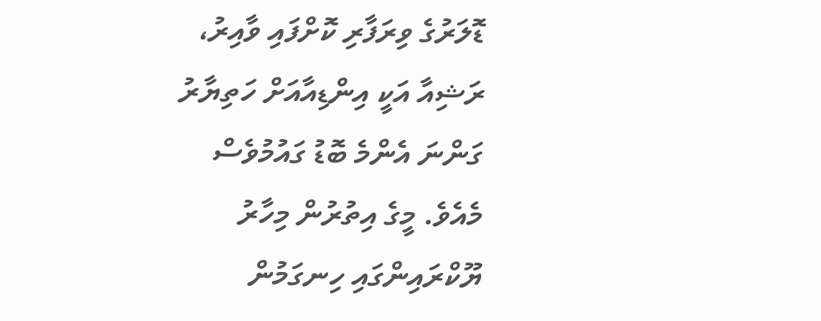ޑޮލަރުގެ ވިރަފާރި ކޮށްފައި ވާއިރު، ރަޝިއާ އަކީ އިންޑިއާއަށް ހަތިޔާރު ގަންނަ އެންމެ ބޮޑު ގައުމުވެސް މެއެވެ. މީގެ އިތުރުން މިހާރު ޔޫކްރައިންގައި ހިނގަމުން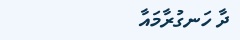ދާ ހަނގުރާމައާ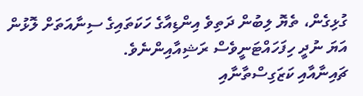ގުޅިގެން، ތެޔޮ ލިބުން ދަތިވެ އިންޑިއާގެ ހަކަތައިގެ ސިނާއަތަށް ލޮޅުން އަޔަ ނުދީ ހިފަހައްޓަނީވެސް ރަޝިއާއިންނެވެ.
ޗައިނާއާއި ކަޒަގިސްތާނާއި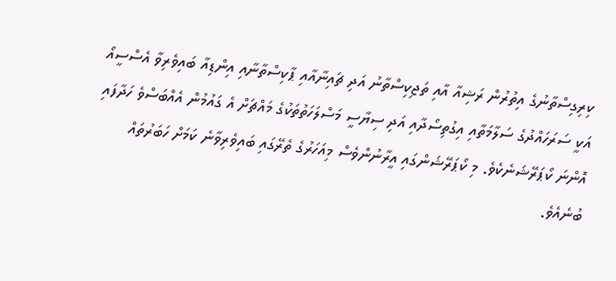ކިރިގިސްތާނުގެ އިތުރުން ރަޝިއާ އާއި ތަޖިކިސްތާނު އަދި ޗައިނާއާއި ޕާކިސްތާނާއި އިންޑިއާ ބައިވެރިވާ އެސްސީއޯ އަކީ ސަރަހައްދުގެ ސަލާމަތާއި އިގުތިސޯދާއި އަދި ސިޔާސީ މަސްލަހަތުތަކުގެ މައްޗަށް އެ ގައުމުން އެއްބަސްވެ ހަދާފައި އޮންނަ ކޯޕަރޭޝަނެކެވެ. މި ކޯޕަރޭޝަންގައި އީރާނުންވެސް މިއަހަރުގެ ތެރޭގައި ބައިވެރިވާނެ ކަމަށް ހަބަރުތައް ބުނެއެވެ.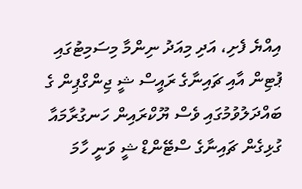އިއްޔެ ފެށި، އަދި މިއަދު ނިންމާ މިސަމިޓުގައި ޕުޓިން އާއި ޗައިނާގެ ރައީސް ޝީ ޖިންގްޕިން ގެ ބައްދަލުވުމުގައި ވެސް ޔޫކްރައިން ހަނގުރާމައާ ގުޅިގެން ޗައިނާގެ ސްޓޭންޑް ޝީ ވަނީ ހާމަ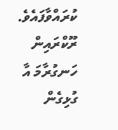ކުރައްވާފައެވެ.
ރޫކްރައިން ހަނގުރާމަ އާ ގުޅިގެން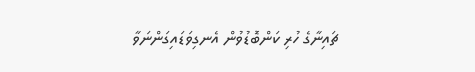ޗައިނާގެ ހުރި ކަންބޮޑުވުން އެނގިވަޑައިގަންނަވާ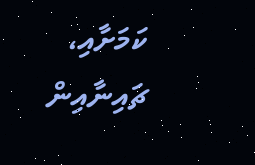ކަމަށާއި، ޗައިނާއިން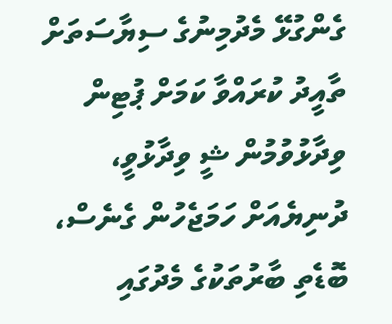ގެންގުޅޭ މެދުމިނުގެ ސިޔާސަތަށް ތާއީދު ކުރައްވާ ކަމަށް ޕުޓިން ވިދާޅުވުމުން ޝީ ވިދާޅުވީ، ދުނިޔެއަށް ހަމަޖެހުން ގެނެސް، ބޮޑެތި ބާރުތަކުގެ މެދުގައި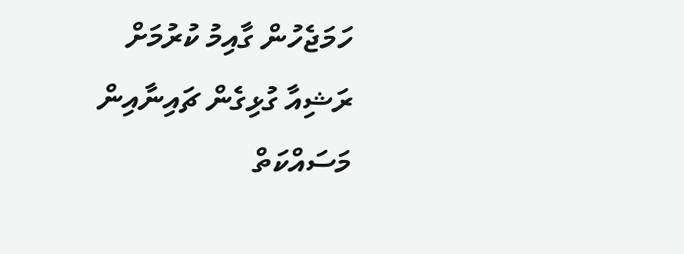ހަމަޖެހުން ގާއިމު ކުރުމަށް ރަޝިއާ ގުޅިގެން ޗައިނާއިން މަސައްކަތް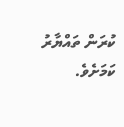ކުރަން ތައްޔާރު ކަމަށެވެ.